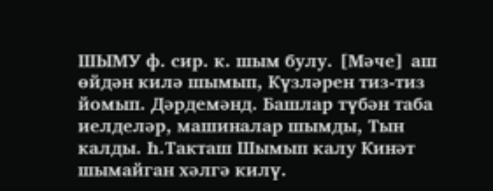ШЫМУ ф. сир. к. шым булу. [Мәче] аш өйдән килә шымып, Күзләрен тиз-тиз йомып. Дәрдемәнд. Башлар түбән таба иелделәр, машиналар шымды, Тын калды. Һ.Такташ Шымып калу Кинәт шымайган хәлгә килү.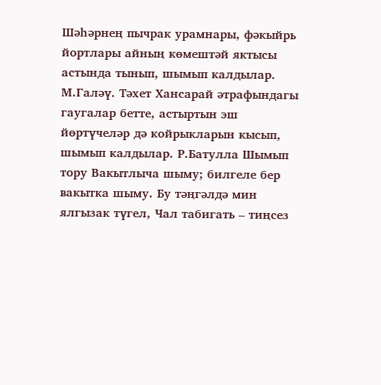Шәһәрнең пычрак урамнары, фәкыйрь йортлары айның көмештәй яктысы астында тынып, шымып калдылар. М.Галәү. Тәхет Хансарай әтрафындагы гаугалар бетте, астыртын эш йөртүчеләр дә койрыкларын кысып, шымып калдылар. Р.Батулла Шымып тору Вакытлыча шыму; билгеле бер вакытка шыму. Бу тәңгәлдә мин ялгызак түгел, Чал табигать – тиңсез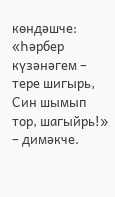көндәшче: «Һәрбер күзәнәгем – тере шигырь, Син шымып тор, шагыйрь!» – димәкче.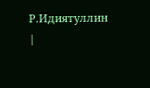Р.Идиятуллин |